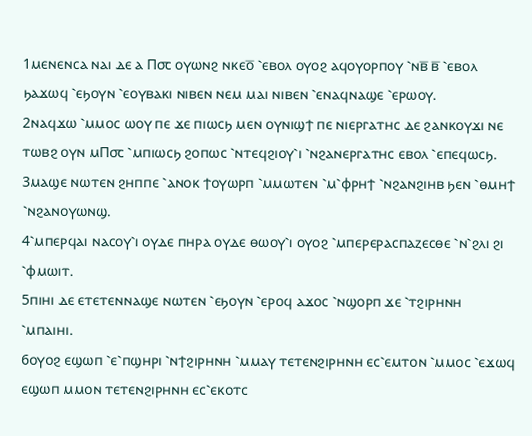1ⲙⲉⲛⲉⲛⲥⲁ ⲛⲁⲓ ⲇⲉ ⲁ Ⲡ⳪ ⲟⲩⲱⲛϩ ⲛⲕⲉⲟ̅ ⳿ⲉⲃⲟⲗ ⲟⲩⲟϩ ⲁϥⲟⲩⲟⲣⲡⲟⲩ ⳿ⲛⲃ̅ ⲃ̅ ⳿ⲉⲃⲟⲗ ϧⲁϫⲱϥ ⳿ⲉϧⲟⲩⲛ ⳿ⲉⲟⲩⲃⲁⲕⲓ ⲛⲓⲃⲉⲛ ⲛⲉⲙ ⲙⲁⲓ ⲛⲓⲃⲉⲛ ⳿ⲉⲛⲁϥⲛⲁϣⲉ ⳿ⲉⲣⲱⲟⲩ.
2ⲛⲁϥϫⲱ ⳿ⲙⲙⲟⲥ ⲱⲟⲩ ⲡⲉ ϫⲉ ⲡⲓⲱⲥϧ ⲙⲉⲛ ⲟⲩⲛⲓϣϯ ⲡⲉ ⲛⲓⲉⲣⲅⲁⲧⲏⲥ ⲇⲉ ϩⲁⲛⲕⲟⲩϫⲓ ⲛⲉ ⲧⲱⲃϩ ⲟⲩⲛ ⲙⲠ⳪ ⳿ⲙⲡⲓⲱⲥϧ ϩⲟⲡⲱⲥ ⳿ⲛⲧⲉϥϩⲓⲟⲩ⳿ⲓ ⳿ⲛϩⲁⲛⲉⲣⲅⲁⲧⲏⲥ ⲉⲃⲟⲗ ⳿ⲉⲡⲉϥⲱⲥϧ.
3ⲙⲁϣⲉ ⲛⲱⲧⲉⲛ ϩⲏⲡⲡⲉ ⳿ⲁⲛⲟⲕ ϯⲟⲩⲱⲣⲡ ⳿ⲙⲙⲱⲧⲉⲛ ⳿ⲙ⳿ⲫⲣⲏϯ ⳿ⲛϩⲁⲛϩⲓⲏⲃ ϧⲉⲛ ⳿ⲑⲙⲏϯ ⳿ⲛϩⲁⲛⲟⲩⲱⲛϣ.
4⳿ⲙⲡⲉⲣϥⲁⲓ ⲛⲁⲥⲟⲩ⳿ⲓ ⲟⲩⲇⲉ ⲡⲏⲣⲁ ⲟⲩⲇⲉ ⲑⲱⲟⲩ⳿ⲓ ⲟⲩⲟϩ ⳿ⲙⲡⲉⲣⲉⲣⲁⲥⲡⲁⲍⲉⲥⲑⲉ ⳿ⲛ⳿ϩⲗⲓ ϩⲓ ⳿ⲫⲙⲱⲓⲧ.
5ⲡⲓⲏⲓ ⲇⲉ ⲉⲧⲉⲧⲉⲛⲛⲁϣⲉ ⲛⲱⲧⲉⲛ ⳿ⲉϧⲟⲩⲛ ⳿ⲉⲣⲟϥ ⲁϫⲟⲥ ⳿ⲛϣⲟⲣⲡ ϫⲉ ⳿ⲧϩⲓⲣⲏⲛⲏ ⳿ⲙⲡⲁⲓⲏⲓ.
6ⲟⲩⲟϩ ⲉϣⲱⲡ ⳿ⲉ⳿ⲡϣⲏⲣⲓ ⳿ⲛϯϩⲓⲣⲏⲛⲏ ⳿ⲙⲙⲁⲩ ⲧⲉⲧⲉⲛϩⲓⲣⲏⲛⲏ ⲉⲥ⳿ⲉⲙⲧⲟⲛ ⳿ⲙⲙⲟⲥ ⳿ⲉϫⲱϥ ⲉϣⲱⲡ ⲙⲙⲟⲛ ⲧⲉⲧⲉⲛϩⲓⲣⲏⲛⲏ ⲉⲥ⳿ⲉⲕⲟⲧⲥ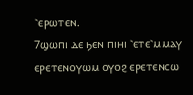⳿ⲉⲣⲱⲧⲉⲛ.
7ϣⲱⲡⲓ ⲇⲉ ϧⲉⲛ ⲡⲓⲏⲓ ⳿ⲉⲧⲉ⳿ⲙⲙⲁⲩ ⲉⲣⲉⲧⲉⲛⲟⲩⲱⲙ ⲟⲩⲟϩ ⲉⲣⲉⲧⲉⲛⲥⲱ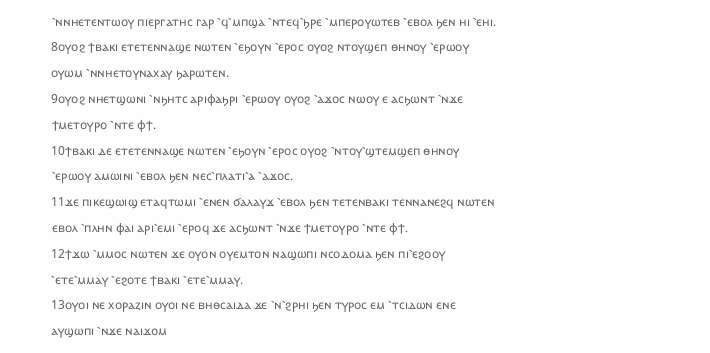⳿ⲛⲛⲏⲉⲧⲉⲛⲧⲱⲟⲩ ⲡⲓⲉⲣⲅⲁⲧⲏⲥ ⲅⲁⲣ ⳿ϥ⳿ⲙⲡϣⲁ ⳿ⲛⲧⲉϥ⳿ϧⲣⲉ ⳿ⲙⲡⲉⲣⲟⲩⲱⲧⲉⲃ ⳿ⲉⲃⲟⲗ ϧⲉⲛ ⲏⲓ ⳿ⲉⲏⲓ.
8ⲟⲩⲟϩ ϯⲃⲁⲕⲓ ⲉⲧⲉⲧⲉⲛⲛⲁϣⲉ ⲛⲱⲧⲉⲛ ⳿ⲉϧⲟⲩⲛ ⳿ⲉⲣⲟⲥ ⲟⲩⲟϩ ⲛⲧⲟⲩϣⲉⲡ ⲑⲏⲛⲟⲩ ⳿ⲉⲣⲱⲟⲩ ⲟⲩⲱⲙ ⳿ⲛⲛⲏⲉⲧⲟⲩⲛⲁⲭⲁⲩ ϧⲁⲣⲱⲧⲉⲛ.
9ⲟⲩⲟϩ ⲛⲏⲉⲧϣⲱⲛⲓ ⳿ⲛϧⲏⲧⲥ ⲁⲣⲓⲫⲁϧⲣⲓ ⳿ⲉⲣⲱⲟⲩ ⲟⲩⲟϩ ⳿ⲁϫⲟⲥ ⲛⲱⲟⲩ ⲉ ⲁⲥϧⲱⲛⲧ ⳿ⲛϫⲉ ϯⲙⲉⲧⲟⲩⲣⲟ ⳿ⲛⲧⲉ ⲫϯ.
10ϯⲃⲁⲕⲓ ⲇⲉ ⲉⲧⲉⲧⲉⲛⲛⲁϣⲉ ⲛⲱⲧⲉⲛ ⳿ⲉϧⲟⲩⲛ ⳿ⲉⲣⲟⲥ ⲟⲩⲟϩ ⳿ⲛⲧⲟⲩ⳿ϣⲧⲉⲙϣⲉⲡ ⲑⲏⲛⲟⲩ ⳿ⲉⲣⲱⲟⲩ ⲁⲙⲱⲓⲛⲓ ⳿ⲉⲃⲟⲗ ϧⲉⲛ ⲛⲉⲥ⳿ⲡⲗⲁⲧⲓ⳿ⲁ ⳿ⲁϫⲟⲥ.
11ϫⲉ ⲡⲓⲕⲉϣⲱⲓϣ ⲉⲧⲁϥⲧⲱⲙⲓ ⳿ⲉⲛⲉⲛ ϭⲁⲗⲁⲩϫ ⳿ⲉⲃⲟⲗ ϧⲉⲛ ⲧⲉⲧⲉⲛⲃⲁⲕⲓ ⲧⲉⲛⲛⲁⲛⲉϩϥ ⲛⲱⲧⲉⲛ ⲉⲃⲟⲗ ⳿ⲡⲗⲏⲛ ⲫⲁⲓ ⲁⲣⲓ⳿ⲉⲙⲓ ⳿ⲉⲣⲟϥ ϫⲉ ⲁⲥϧⲱⲛⲧ ⳿ⲛϫⲉ ϯⲙⲉⲧⲟⲩⲣⲟ ⳿ⲛⲧⲉ ⲫϯ.
12ϯϫⲱ ⳿ⲙⲙⲟⲥ ⲛⲱⲧⲉⲛ ϫⲉ ⲟⲩⲟⲛ ⲟⲩⲉⲙⲧⲟⲛ ⲛⲁϣⲱⲡⲓ ⲛⲥⲟⲇⲟⲙⲁ ϧⲉⲛ ⲡⲓ⳿ⲉϩⲟⲟⲩ ⳿ⲉⲧⲉ⳿ⲙⲙⲁⲩ ⳿ⲉϩⲟⲧⲉ ϯⲃⲁⲕⲓ ⳿ⲉⲧⲉ⳿ⲙⲙⲁⲩ.
13ⲟⲩⲟⲓ ⲛⲉ ⲭⲟⲣⲁⲍⲓⲛ ⲟⲩⲟⲓ ⲛⲉ ⲃⲏⲑⲥⲁⲓⲇⲁ ϫⲉ ⳿ⲛ⳿ϩⲣⲏⲓ ϧⲉⲛ ⲧⲩⲣⲟⲥ ⲉⲙ ⳿ⲧⲥⲓⲇⲱⲛ ⲉⲛⲉ ⲁⲩϣⲱⲡⲓ ⳿ⲛϫⲉ ⲛⲁⲓϫⲟⲙ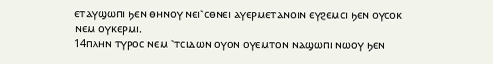ⲉⲧⲁⲩϣⲱⲡⲓ ϧⲉⲛ ⲑⲏⲛⲟⲩ ⲛⲉⲓ⳿ⲥⲑⲛⲉⲓ ⲁⲩⲉⲣⲙⲉⲧⲁⲛⲟⲓⲛ ⲉⲩϩⲉⲙⲥⲓ ϧⲉⲛ ⲟⲩⲥⲟⲕ ⲛⲉⲙ ⲟⲩⲕⲉⲣⲙⲓ.
14ⲡⲗⲏⲛ ⲧⲩⲣⲟⲥ ⲛⲉⲙ ⳿ⲧⲥⲓⲇⲱⲛ ⲟⲩⲟⲛ ⲟⲩⲉⲙⲧⲟⲛ ⲛⲁϣⲱⲡⲓ ⲛⲱⲟⲩ ϧⲉⲛ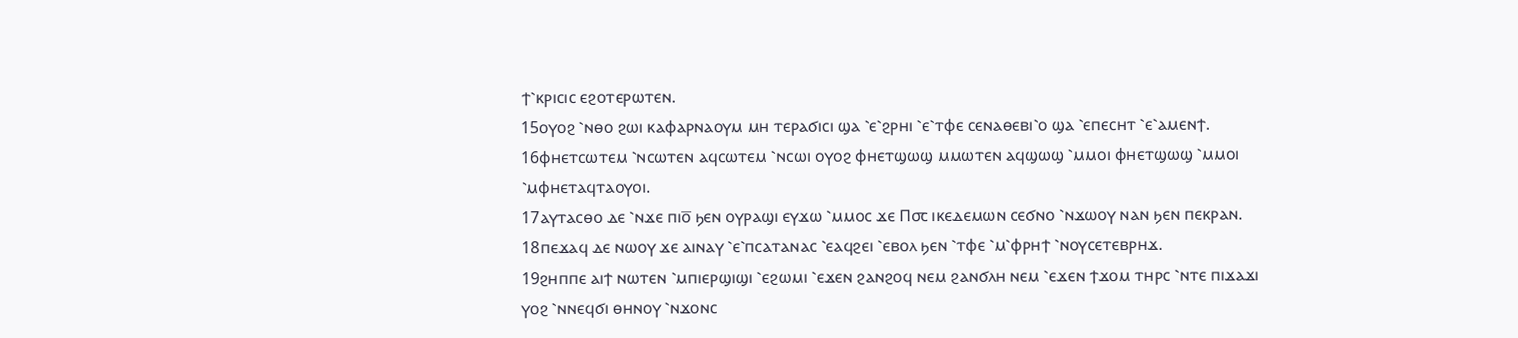ϯ⳿ⲕⲣⲓⲥⲓⲥ ⲉϩⲟⲧⲉⲣⲱⲧⲉⲛ.
15ⲟⲩⲟϩ ⳿ⲛⲑⲟ ϩⲱⲓ ⲕⲁⲫⲁⲣⲛⲁⲟⲩⲙ ⲙⲏ ⲧⲉⲣⲁϭⲓⲥⲓ ϣⲁ ⳿ⲉ⳿ϩⲣⲏⲓ ⳿ⲉ⳿ⲧⲫⲉ ⲥⲉⲛⲁⲑⲉⲃⲓ⳿ⲟ ϣⲁ ⳿ⲉⲡⲉⲥⲏⲧ ⳿ⲉ⳿ⲁⲙⲉⲛϯ.
16ⲫⲏⲉⲧⲥⲱⲧⲉⲙ ⳿ⲛⲥⲱⲧⲉⲛ ⲁϥⲥⲱⲧⲉⲙ ⳿ⲛⲥⲱⲓ ⲟⲩⲟϩ ⲫⲏⲉⲧϣⲱϣ ⲙⲙⲱⲧⲉⲛ ⲁϥϣⲱϣ ⳿ⲙⲙⲟⲓ ⲫⲏⲉⲧϣⲱϣ ⳿ⲙⲙⲟⲓ ⳿ⲙⲫⲏⲉⲧⲁϥⲧⲁⲟⲩⲟⲓ.
17ⲁⲩⲧⲁⲥⲑⲟ ⲇⲉ ⳿ⲛϫⲉ ⲡⲓⲟ̅ ϧⲉⲛ ⲟⲩⲣⲁϣⲓ ⲉⲩϫⲱ ⳿ⲙⲙⲟⲥ ϫⲉ Ⲡ⳪ ⲓⲕⲉⲇⲉⲙⲱⲛ ⲥⲉϭⲛⲟ ⳿ⲛϫⲱⲟⲩ ⲛⲁⲛ ϧⲉⲛ ⲡⲉⲕⲣⲁⲛ.
18ⲡⲉϫⲁϥ ⲇⲉ ⲛⲱⲟⲩ ϫⲉ ⲁⲓⲛⲁⲩ ⳿ⲉ⳿ⲡⲥⲁⲧⲁⲛⲁⲥ ⳿ⲉⲁϥϩⲉⲓ ⳿ⲉⲃⲟⲗ ϧⲉⲛ ⳿ⲧⲫⲉ ⳿ⲙ⳿ⲫⲣⲏϯ ⳿ⲛⲟⲩⲥⲉⲧⲉⲃⲣⲏϫ.
19ϩⲏⲡⲡⲉ ⲁⲓϯ ⲛⲱⲧⲉⲛ ⳿ⲙⲡⲓⲉⲣϣⲓϣⲓ ⳿ⲉϩⲱⲙⲓ ⳿ⲉϫⲉⲛ ϩⲁⲛϩⲟϥ ⲛⲉⲙ ϩⲁⲛϭⲗⲏ ⲛⲉⲙ ⳿ⲉϫⲉⲛ ϯϫⲟⲙ ⲧⲏⲣⲥ ⳿ⲛⲧⲉ ⲡⲓϫⲁϫⲓ ⲩⲟϩ ⳿ⲛⲛⲉϥϭⲓ ⲑⲏⲛⲟⲩ ⳿ⲛϫⲟⲛⲥ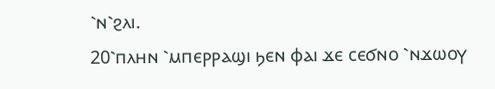⳿ⲛ⳿ϩⲗⲓ.
20⳿ⲡⲗⲏⲛ ⳿ⲙⲡⲉⲣⲣⲁϣⲓ ϧⲉⲛ ⲫⲁⲓ ϫⲉ ⲥⲉϭⲛⲟ ⳿ⲛϫⲱⲟⲩ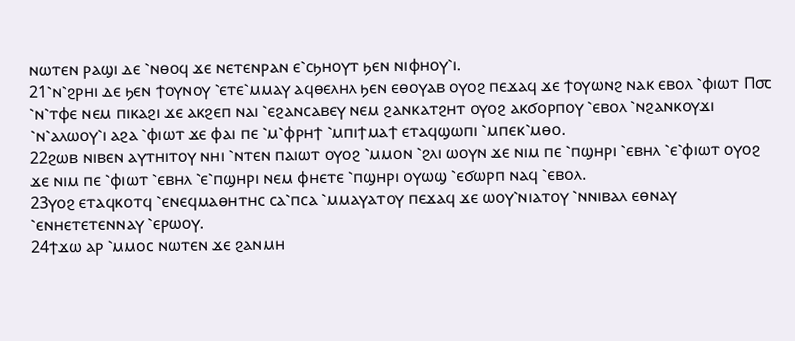ⲛⲱⲧⲉⲛ ⲣⲁϣⲓ ⲇⲉ ⳿ⲛⲑⲟϥ ϫⲉ ⲛⲉⲧⲉⲛⲣⲁⲛ ⲉ⳿ⲥϧⲏⲟⲩⲧ ϧⲉⲛ ⲛⲓⲫⲏⲟⲩ⳿ⲓ.
21⳿ⲛ⳿ϩⲣⲏⲓ ⲇⲉ ϧⲉⲛ ϯⲟⲩⲛⲟⲩ ⳿ⲉⲧⲉ⳿ⲙⲙⲁⲩ ⲁϥⲑⲉⲗⲏⲗ ϧⲉⲛ ⲉⲑⲟⲩⲁⲃ ⲟⲩⲟϩ ⲡⲉϫⲁϥ ϫⲉ ϯⲟⲩⲱⲛϩ ⲛⲁⲕ ⲉⲃⲟⲗ ⳿ⲫⲓⲱⲧ Ⲡ⳪ ⳿ⲛ⳿ⲧⲫⲉ ⲛⲉⲙ ⲡⲓⲕⲁϩⲓ ϫⲉ ⲁⲕϩⲉⲡ ⲛⲁⲓ ⳿ⲉϩⲁⲛⲥⲁⲃⲉⲩ ⲛⲉⲙ ϩⲁⲛⲕⲁⲧϩⲏⲧ ⲟⲩⲟϩ ⲁⲕϭⲟⲣⲡⲟⲩ ⳿ⲉⲃⲟⲗ ⳿ⲛϩⲁⲛⲕⲟⲩϫⲓ ⳿ⲛ⳿ⲁⲗⲱⲟⲩ⳿ⲓ ⲁϩⲁ ⳿ⲫⲓⲱⲧ ϫⲉ ⲫⲁⲓ ⲡⲉ ⳿ⲙ⳿ⲫⲣⲏϯ ⳿ⲙⲡⲓϯⲙⲁϯ ⲉⲧⲁϥϣⲱⲡⲓ ⳿ⲙⲡⲉⲕ⳿ⲙⲑⲟ.
22ϩⲱⲃ ⲛⲓⲃⲉⲛ ⲁⲩⲧⲏⲓⲧⲟⲩ ⲛⲏⲓ ⳿ⲛⲧⲉⲛ ⲡⲁⲓⲱⲧ ⲟⲩⲟϩ ⳿ⲙⲙⲟⲛ ⳿ϩⲗⲓ ⲱⲟⲩⲛ ϫⲉ ⲛⲓⲙ ⲡⲉ ⳿ⲡϣⲏⲣⲓ ⳿ⲉⲃⲏⲗ ⳿ⲉ⳿ⲫⲓⲱⲧ ⲟⲩⲟϩ ϫⲉ ⲛⲓⲙ ⲡⲉ ⳿ⲫⲓⲱⲧ ⳿ⲉⲃⲏⲗ ⳿ⲉ⳿ⲡϣⲏⲣⲓ ⲛⲉⲙ ⲫⲏⲉⲧⲉ ⳿ⲡϣⲏⲣⲓ ⲟⲩⲱϣ ⳿ⲉϭⲱⲣⲡ ⲛⲁϥ ⳿ⲉⲃⲟⲗ.
23ⲩⲟϩ ⲉⲧⲁϥⲕⲟⲧϥ ⳿ⲉⲛⲉϥⲙⲁⲑⲏⲧⲏⲥ ⲥⲁ⳿ⲡⲥⲁ ⳿ⲙⲙⲁⲩⲁⲧⲟⲩ ⲡⲉϫⲁϥ ϫⲉ ⲱⲟⲩ⳿ⲛⲓⲁⲧⲟⲩ ⳿ⲛⲛⲓⲃⲁⲗ ⲉⲑⲛⲁⲩ ⳿ⲉⲛⲏⲉⲧⲉⲧⲉⲛⲛⲁⲩ ⳿ⲉⲣⲱⲟⲩ.
24ϯϫⲱ ⲁⲣ ⳿ⲙⲙⲟⲥ ⲛⲱⲧⲉⲛ ϫⲉ ϩⲁⲛⲙⲏ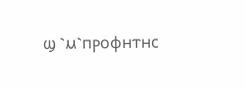ϣ ⳿ⲙ⳿ⲡⲣⲟⲫⲏⲧⲏⲥ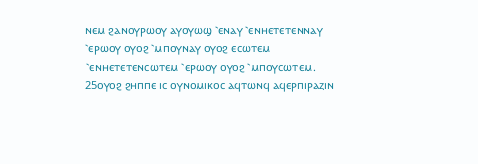ⲛⲉⲙ ϩⲁⲛⲟⲩⲣⲱⲟⲩ ⲁⲩⲟⲩⲱϣ ⳿ⲉⲛⲁⲩ ⳿ⲉⲛⲏⲉⲧⲉⲧⲉⲛⲛⲁⲩ ⳿ⲉⲣⲱⲟⲩ ⲟⲩⲟϩ ⳿ⲙⲡⲟⲩⲛⲁⲩ ⲟⲩⲟϩ ⲉⲥⲱⲧⲉⲙ ⳿ⲉⲛⲏⲉⲧⲉⲧⲉⲛⲥⲱⲧⲉⲙ ⳿ⲉⲣⲱⲟⲩ ⲟⲩⲟϩ ⳿ⲙⲡⲟⲩⲥⲱⲧⲉⲙ.
25ⲟⲩⲟϩ ϩⲏⲡⲡⲉ ⲓⲥ ⲟⲩⲛⲟⲙⲓⲕⲟⲥ ⲁϥⲧⲱⲛϥ ⲁϥⲉⲣⲡⲓⲣⲁⲍⲓⲛ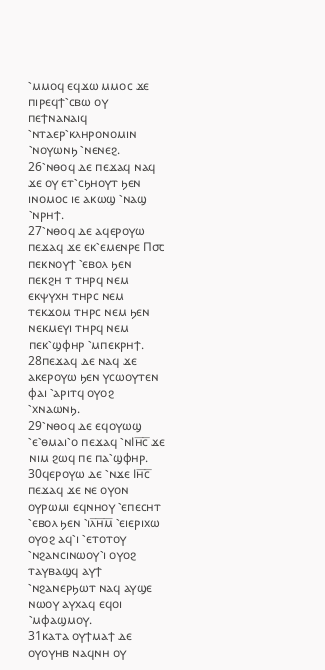⳿ⲙⲙⲟϥ ⲉϥϫⲱ ⲙⲙⲟⲥ ϫⲉ ⲡⲓⲣⲉϥϯ⳿ⲥⲃⲱ ⲟⲩ ⲡⲉϯⲛⲁⲛⲁⲓϥ ⳿ⲛⲧⲁⲉⲣ⳿ⲕⲗⲏⲣⲟⲛⲟⲙⲓⲛ ⳿ⲛⲟⲩⲱⲛϧ ⳿ⲛⲉⲛⲉϩ.
26⳿ⲛⲑⲟϥ ⲇⲉ ⲡⲉϫⲁϥ ⲛⲁϥ ϫⲉ ⲟⲩ ⲉⲧ⳿ⲥϧⲏⲟⲩⲧ ϧⲉⲛ ⲓⲛⲟⲙⲟⲥ ⲓⲉ ⲁⲕⲱϣ ⳿ⲛⲁϣ ⳿ⲛⲣⲏϯ.
27⳿ⲛⲑⲟϥ ⲇⲉ ⲁϥⲉⲣⲟⲩⲱ ⲡⲉϫⲁϥ ϫⲉ ⲉⲕ⳿ⲉⲙⲉⲛⲣⲉ Ⲡ⳪ ⲡⲉⲕⲛⲟⲩϯ ⳿ⲉⲃⲟⲗ ϧⲉⲛ ⲡⲉⲕϩⲏ ⲧ ⲧⲏⲣϥ ⲛⲉⲙ ⲉⲕⲯⲩⲭⲏ ⲧⲏⲣⲥ ⲛⲉⲙ ⲧⲉⲕϫⲟⲙ ⲧⲏⲣⲥ ⲛⲉⲙ ϧⲉⲛ ⲛⲉⲕⲙⲉⲩⲓ ⲧⲏⲣϥ ⲛⲉⲙ ⲡⲉⲕ⳿ϣⲫⲏⲣ ⳿ⲙⲡⲉⲕⲣⲏϯ.
28ⲡⲉϫⲁϥ ⲇⲉ ⲛⲁϥ ϫⲉ ⲁⲕⲉⲣⲟⲩⲱ ϧⲉⲛ ⲩⲥⲱⲟⲩⲧⲉⲛ ⲫⲁⲓ ⳿ⲁⲣⲓⲧϥ ⲟⲩⲟϩ ⳿ⲭⲛⲁⲱⲛϧ.
29⳿ⲛⲑⲟϥ ⲇⲉ ⲉϥⲟⲩⲱϣ ⳿ⲉ⳿ⲑⲙⲁⲓ⳿ⲟ ⲡⲉϫⲁϥ ⳿ⲛⲒⲏ̅ⲥ̅ ϫⲉ ⲛⲓⲙ ϩⲱϥ ⲡⲉ ⲡⲁ⳿ϣⲫⲏⲣ.
30ϥⲉⲣⲟⲩⲱ ⲇⲉ ⳿ⲛϫⲉ Ⲓⲏ̅ⲥ̅ ⲡⲉϫⲁϥ ϫⲉ ⲛⲉ ⲟⲩⲟⲛ ⲟⲩⲣⲱⲙⲓ ⲉϥⲛⲏⲟⲩ ⳿ⲉⲡⲉⲥⲏⲧ ⳿ⲉⲃⲟⲗ ϧⲉⲛ ⳿ⲓⲗ̅ⲏ̅ⲙ̅ ⳿ⲉⲓⲉⲣⲓⲭⲱ ⲟⲩⲟϩ ⲁϥ⳿ⲓ ⳿ⲉⲧⲟⲧⲟⲩ ⳿ⲛϩⲁⲛⲥⲓⲛⲱⲟⲩ⳿ⲓ ⲟⲩⲟϩ ⲧⲁⲩⲃⲁϣϥ ⲁⲩϯ ⳿ⲛϩⲁⲛⲉⲣϧⲱⲧ ⲛⲁϥ ⲁⲩϣⲉ ⲛⲱⲟⲩ ⲁⲩⲭⲁϥ ⲉϥⲟⲓ ⳿ⲙⲫⲁϣⲙⲟⲩ.
31ⲕⲁⲧⲁ ⲟⲩϯⲙⲁϯ ⲇⲉ ⲟⲩⲟⲩⲏⲃ ⲛⲁϥⲛⲏ ⲟⲩ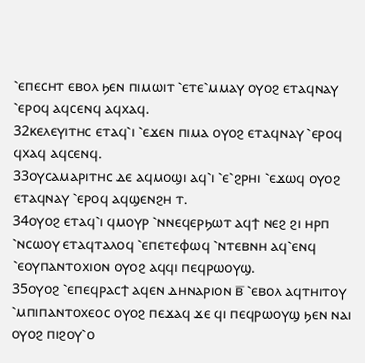⳿ⲉⲡⲉⲥⲏⲧ ⲉⲃⲟⲗ ϧⲉⲛ ⲡⲓⲙⲱⲓⲧ ⳿ⲉⲧⲉ⳿ⲙⲙⲁⲩ ⲟⲩⲟϩ ⲉⲧⲁϥⲛⲁⲩ ⳿ⲉⲣⲟϥ ⲁϥⲥⲉⲛϥ ⲁϥⲭⲁϥ.
32ⲕⲉⲗⲉⲩⲓⲧⲏⲥ ⲉⲧⲁϥ⳿ⲓ ⳿ⲉϫⲉⲛ ⲡⲓⲙⲁ ⲟⲩⲟϩ ⲉⲧⲁϥⲛⲁⲩ ⳿ⲉⲣⲟϥ ϥⲭⲁϥ ⲁϥⲥⲉⲛϥ.
33ⲟⲩⲥⲁⲙⲁⲣⲓⲧⲏⲥ ⲇⲉ ⲁϥⲙⲟϣⲓ ⲁϥ⳿ⲓ ⳿ⲉ⳿ϩⲣⲏⲓ ⳿ⲉϫⲱϥ ⲟⲩⲟϩ ⲉⲧⲁϥⲛⲁⲩ ⳿ⲉⲣⲟϥ ⲁϥϣⲉⲛϩⲏ ⲧ.
34ⲟⲩⲟϩ ⲉⲧⲁϥ⳿ⲓ ϥⲙⲟⲩⲣ ⳿ⲛⲛⲉϥⲉⲣϧⲱⲧ ⲁϥϯ ⲛⲉϩ ϩⲓ ⲏⲣⲡ ⳿ⲛⲥⲱⲟⲩ ⲉⲧⲁϥⲧⲁⲗⲟϥ ⳿ⲉⲡⲉⲧⲉⲫⲱϥ ⳿ⲛⲧⲉⲃⲛⲏ ⲁϥ⳿ⲉⲛϥ ⳿ⲉⲟⲩⲡⲁⲛⲧⲟⲭⲓⲟⲛ ⲟⲩⲟϩ ⲁϥϥⲓ ⲡⲉϥⲣⲱⲟⲩϣ.
35ⲟⲩⲟϩ ⳿ⲉⲡⲉϥⲣⲁⲥϯ ⲁϥⲉⲛ ⲇⲏⲛⲁⲣⲓⲟⲛ ⲃ̅ ⳿ⲉⲃⲟⲗ ⲁϥⲧⲏⲓⲧⲟⲩ ⳿ⲙⲡⲓⲡⲁⲛⲧⲟⲭⲉⲟⲥ ⲟⲩⲟϩ ⲡⲉϫⲁϥ ϫⲉ ϥⲓ ⲡⲉϥⲣⲱⲟⲩϣ ϧⲉⲛ ⲛⲁⲓ ⲟⲩⲟϩ ⲡⲓϩⲟⲩ⳿ⲟ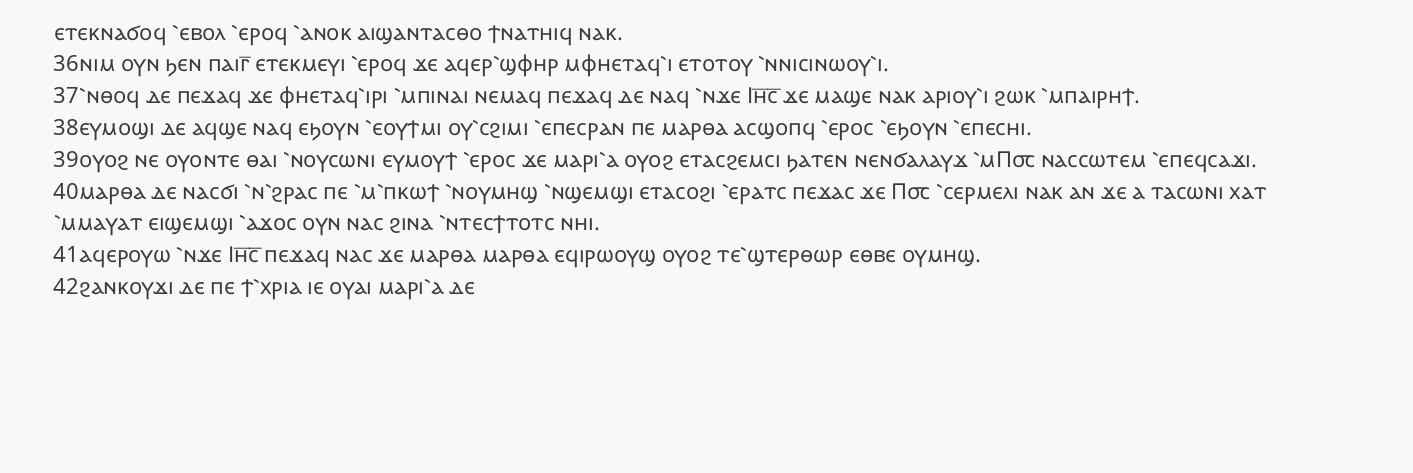ⲉⲧⲉⲕⲛⲁϭⲟϥ ⳿ⲉⲃⲟⲗ ⳿ⲉⲣⲟϥ ⳿ⲁⲛⲟⲕ ⲁⲓϣⲁⲛⲧⲁⲥⲑⲟ ϯⲛⲁⲧⲏⲓϥ ⲛⲁⲕ.
36ⲛⲓⲙ ⲟⲩⲛ ϧⲉⲛ ⲡⲁⲓⲅ̅ ⲉⲧⲉⲕⲙⲉⲩⲓ ⳿ⲉⲣⲟϥ ϫⲉ ⲁϥⲉⲣ⳿ϣⲫⲏⲣ ⲙⲫⲏⲉⲧⲁϥ⳿ⲓ ⲉⲧⲟⲧⲟⲩ ⳿ⲛⲛⲓⲥⲓⲛⲱⲟⲩ⳿ⲓ.
37⳿ⲛⲑⲟϥ ⲇⲉ ⲡⲉϫⲁϥ ϫⲉ ⲫⲏⲉⲧⲁϥ⳿ⲓⲣⲓ ⳿ⲙⲡⲓⲛⲁⲓ ⲛⲉⲙⲁϥ ⲡⲉϫⲁϥ ⲇⲉ ⲛⲁϥ ⳿ⲛϫⲉ Ⲓⲏ̅ⲥ̅ ϫⲉ ⲙⲁϣⲉ ⲛⲁⲕ ⲁⲣⲓⲟⲩ⳿ⲓ ϩⲱⲕ ⳿ⲙⲡⲁⲓⲣⲏϯ.
38ⲉⲩⲙⲟϣⲓ ⲇⲉ ⲁϥϣⲉ ⲛⲁϥ ⲉϧⲟⲩⲛ ⳿ⲉⲟⲩϯⲙⲓ ⲟⲩ⳿ⲥϩⲓⲙⲓ ⳿ⲉⲡⲉⲥⲣⲁⲛ ⲡⲉ ⲙⲁⲣⲑⲁ ⲁⲥϣⲟⲡϥ ⳿ⲉⲣⲟⲥ ⳿ⲉϧⲟⲩⲛ ⳿ⲉⲡⲉⲥⲏⲓ.
39ⲟⲩⲟϩ ⲛⲉ ⲟⲩⲟⲛⲧⲉ ⲑⲁⲓ ⳿ⲛⲟⲩⲥⲱⲛⲓ ⲉⲩⲙⲟⲩϯ ⳿ⲉⲣⲟⲥ ϫⲉ ⲙⲁⲣⲓ⳿ⲁ ⲟⲩⲟϩ ⲉⲧⲁⲥϩⲉⲙⲥⲓ ϧⲁⲧⲉⲛ ⲛⲉⲛϭⲁⲗⲁⲩϫ ⳿ⲙⲠ⳪ ⲛⲁⲥⲥⲱⲧⲉⲙ ⳿ⲉⲡⲉϥⲥⲁϫⲓ.
40ⲙⲁⲣⲑⲁ ⲇⲉ ⲛⲁⲥϭⲓ ⳿ⲛ⳿ϩⲣⲁⲥ ⲡⲉ ⳿ⲙ⳿ⲡⲕⲱϯ ⳿ⲛⲟⲩⲙⲏϣ ⳿ⲛϣⲉⲙϣⲓ ⲉⲧⲁⲥⲟϩⲓ ⳿ⲉⲣⲁⲧⲥ ⲡⲉϫⲁⲥ ϫⲉ Ⲡ⳪ ⳿ⲥⲉⲣⲙⲉⲗⲓ ⲛⲁⲕ ⲁⲛ ϫⲉ ⲁ ⲧⲁⲥⲱⲛⲓ ⲭⲁⲧ ⳿ⲙⲙⲁⲩⲁⲧ ⲉⲓϣⲉⲙϣⲓ ⳿ⲁϫⲟⲥ ⲟⲩⲛ ⲛⲁⲥ ϩⲓⲛⲁ ⳿ⲛⲧⲉⲥϯⲧⲟⲧⲥ ⲛⲏⲓ.
41ⲁϥⲉⲣⲟⲩⲱ ⳿ⲛϫⲉ Ⲓⲏ̅ⲥ̅ ⲡⲉϫⲁϥ ⲛⲁⲥ ϫⲉ ⲙⲁⲣⲑⲁ ⲙⲁⲣⲑⲁ ⲉϥⲓⲣⲱⲟⲩϣ ⲟⲩⲟϩ ⲧⲉ⳿ϣⲧⲉⲣⲑⲱⲣ ⲉⲑⲃⲉ ⲟⲩⲙⲏϣ.
42ϩⲁⲛⲕⲟⲩϫⲓ ⲇⲉ ⲡⲉ ϯ⳿ⲭⲣⲓⲁ ⲓⲉ ⲟⲩⲁⲓ ⲙⲁⲣⲓ⳿ⲁ ⲇⲉ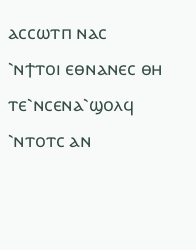ⲁⲥⲥⲱⲧⲡ ⲛⲁⲥ ⳿ⲛϯⲧⲟⲓ ⲉⲑⲛⲁⲛⲉⲥ ⲑⲏ ⲧⲉ⳿ⲛⲥⲉⲛⲁ⳿ϣⲟⲗϥ ⳿ⲛⲧⲟⲧⲥ ⲁⲛ